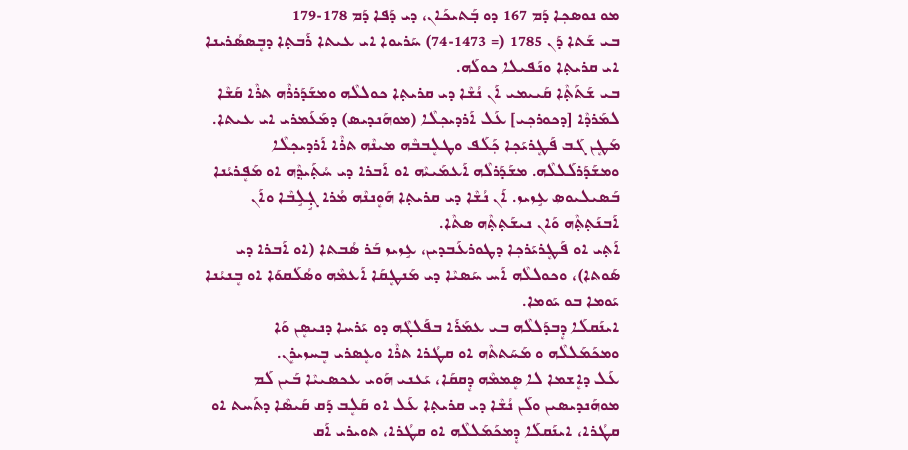ܡܘ ܢܘܣܟ݂ܐ ܕܰܡ 167 ܕܘ ܒ݂ܰܬܝܟܰܐܢ، ܕܝ ܕܰܦܐ ܕܰܡ 178-179
ܒܝ ܫܰܬܐ ܕܰܢ 1785 (= 1473-74) ܚܰܪܝܘܐ ܐܝ ܥܝܬܐ ܪܰܒܬ݂ܐ ܕܒܷܣܣܳܪܝܢܐ ܐܝ ܩܪܝܬ݂ܐ ܘܢܰܦܝܠܐ ܟܘܠܰܗ.
ܒܝ ܫܰܬܰܬ݂ܶܐ ܩܰܝܝܡܝ ܐܰܢ ܢܳܫܶܐ ܕܝ ܩܪܝܬ݂ܐ ܟܘܠܠܶܗ ܘܡܫܰܕܰܪܪܶܗ ܬܪܶܐ ܩܰܫܶܐ ܠܡܰܪܕܶܐ [ܕܟܘܪܟ݂ܝ] ܥܰܠ ܐܰܪܕܝܟ݂ܠܶܐ (ܡܘܗܰܢܕܝܣ) ܕܡܰܥܰܡܪܝ ܐܝ ܥܝܬܐ. ܡܰܛܷܢ ܓܰܒ ܦܰܛܷܪܝܰܟ݂ܐ ܟ݂ܰܠܰܦ ܘܛܠܷܒܒܶܗ ܡܝܢܶܗ ܬܪܶܐ ܐܰܪܕܝܟ݂ܠܶܐ ܘܡܫܰܕܰܪܠܰܠܠܶܗ. ܡܫܰܕܰܪܠܶܗ ܐܰܥܡܰܝܝܶܗ ܐܘ ܐܰܒܪܐ ܕܝ ܚܳܬ݂ܰܝܕ݂ܶܗ ܐܘ ܡܰܦܷܪܝܳܢܐ ܒܰܣܝܠܝܘܤ ܥܱܙܝܙ. ܐܰܢ ܢܳܫܶܐ ܕܝ ܩܪܝܬ݂ܐ ܗܰܘܷܢܢܶܗ ܡܳܪܐ ܓ݂ܱܠܱܒܶܐ ܘܐܰܢ ܐܰܒܢܰܬ݂ܬ݂ܶܗ ܘܰܐܢ ܢܝܫܰܬ݂ܬ݂ܶܗ ܣܬܶܐ.
ܐܰܬ݂ܝ ܐܘ ܦܰܛܷܪܝܰܪܟ݂ܐ ܕܛܘܪܥܰܒܕܝܢ، ܥܱܙܝܙ ܒܰܪ ܣܳܒܬܐ (ܐܘ ܐܰܒܪܐ ܕܝ ܣܰܘܬܐ)، ܘܟܘܠܠܶܗ ܐܰܚ ܚܰܣܝܶܐ ܕܝ ܡܰܢܛܷܩܰܐ ܐܰܥܡܶܗ ܘܣܳܠܰܩܘܰܐ ܐܘ ܒܷܢܝܳܢܐ ܝܰܘܡܐ ܒܘ ܝܰܘܡܐ.
ܐܝܢܰܩܠܰܐ ܕܷܒܕܰܠܠܶܗ ܒܝ ܥܡܰܪܰܐ ܒܦܰܠܓܶܗ ܕܘ ܝܰܪܚܐ ܕܢܝܣܷܢ ܘܰܐ ܘܡܟܰܡܰܠܠܶܗ ܘ ܡܰܚܰܬܬܶܗ ܐܘ ܩܛܳܪܐ ܬܪܶܐ ܘܥܷܣܪܝ ܒܷܚܙܝܪܷܢ.
ܥܰܠ ܕܐܷܫܡܐ ܠܐ ܣܷܡܡܶܗ ܕܷܩܩܰܐ، ܝܰܥܢܝ ܗܰܘܝ ܥܟܣܝܝܶܐ ܒܰܝܢ ܠܰܡ ܡܘܗܰܢܕܝܣܝܢ ܘܠܰܢ ܢܳܫܶܐ ܕܝ ܩܪܝܬ݂ܐ ܥܰܠ ܐܘ ܩܰܠܷܒ ܕܰܩ ܩܰܝܣܶܐ ܕܬܰܚܬ ܐܘ ܩܛܳܪܐ، ܐܝܢܰܩܠܰܐ ܕܷܡܟܰܡܰܠܠܶܗ ܐܘ ܩܛܳܪܐ، ܬܘܝܪܝ ܐܰܩ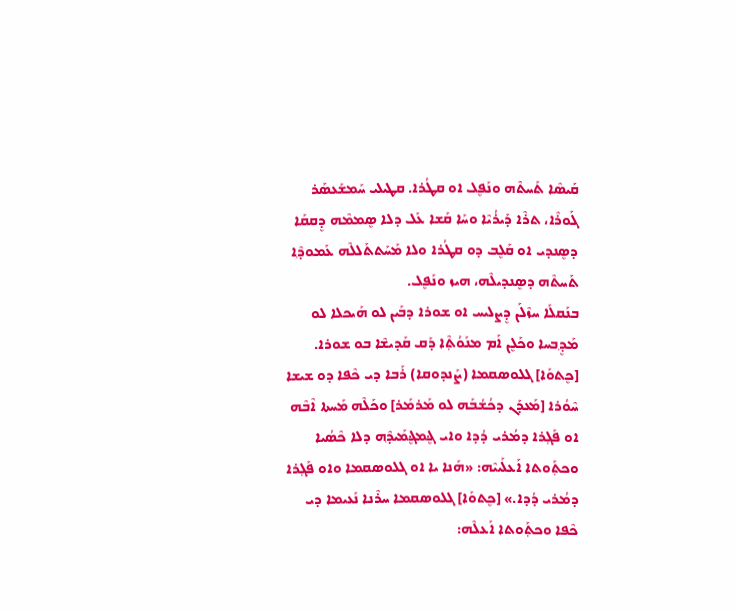ܩܰܝܣܶܐ ܬܰܚܬܶܗ ܘܢܰܦܷܠ ܐܘ ܩܛܳܪܐ. ܩܛܝܠܝ ܚܰܡܫܰܥܣܰܪ ܓܰܘܪܶܐ، ܬܪܶܐ ܕܰܝܪܳܝܶܐ ܘܚܰܐ ܩܰܫܐ ܥܰܠ ܕܠܐ ܣܷܡܡܶܗ ܕܷܩܩܰܐ ܕܣܷܢܕܝ ܐܘ ܩܰܠܷܒ ܕܘ ܩܛܳܪܐ ܘܠܐ ܡܰܚܰܬܬܰܠܠܶܗ ܥܰܡܘܕ݂ܶܐ ܬܰܚܬܶܗ ܕܣܷܢܕܝܠܶܗ، ܗܝܙ ܘܢܰܦܷܠ.
ܒܢܰܩܠܰܐ ܚܙܶܠܰܢ ܕܷܨܠܝܚ ܐܘ ܫܘܪܐ ܕܒܰܝܢ ܠܘ ܗܰܝܟܠܐ ܠܘ ܡܰܕ݂ܷܒܚܐ ܘܟܰܠܷܢ ܐܰܡ ܡܢܰܘܳܬ݂ܶܐ ܕܰܩ ܩܰܕܝܫܶܐ ܒܘ ܫܘܪܐ. [ܟܷܬܘܰܐ] ܓܠܘܣܩܡܐ (ܨܰܢܕܘܩܐ) ܪܰܒܐ ܕܝ ܟܶܦܐ ܕܘ ܫܝܫܐ ܚܶܘܳܪܐ [ܡܰܥܕܰܢ ܕܟܳܫܳܒܰܗ ܠܘ ܡܰܪܡܰܪ] ܘܟܰܠܶܗ ܡܰܚܬܐ ܐܶܒܶܗ ܐܘ ܦܰܓ݂ܪܐ ܕܡܳܪܝ ܕܳܕܐ ܘܐܝ ܔܷܡܔܷܡܰܝܕ݂ܶܗ ܕܠܐ ܟܶܣܳܝܐ ܘܟܬ݂ܰܘܬܐ ܐܰܥܠܰܝܝܶܗ: «ܗܰܢܐ ܝܐ ܐܘ ܓܠܘܣܩܡܐ ܘܐܘ ܦܰܓ݂ܪܐ ܕܡܳܪܝ ܕܳܕܐ.» [ܟܷܬܘܰܐ] ܓܠܘܣܩܡܐ ܚܪܶܢܐ ܢܰܥܝܡܐ ܕܝ ܟܶܦܐ ܘܟܬ݂ܰܘܬܐ ܐܰܥܠܶܗ: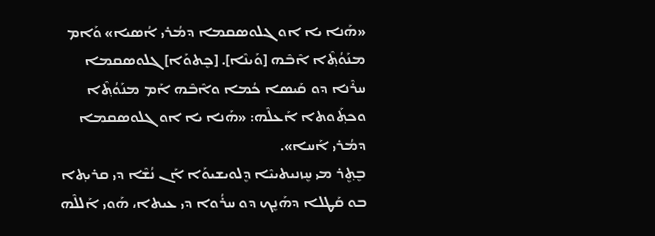«ܗܰܢܐ ܝܐ ܐܘ ܓܠܘܣܩܡܐ ܕܡܳܪܝ ܐܳܣܝܐ» ܘܰܐܡ ܡܢܰܘܳܬ݂ܶܐ ܐܶܒܶܗ [ܘܰܝܢܶܐ]. [ܟܷܬܘܰܐ] ܓܠܘܣܩܡܐ ܚܪܶܢܐ ܕܘ ܩܰܝܣܐ ܟܳܡܐ ܘܐܶܒܶܗ ܐܰܡ ܡܢܰܘܳܬ݂ܶܐ ܘܟܬ݂ܰܘܬܐ ܐܰܥܠܶܗ: «ܗܰܢܐ ܝܐ ܐܘ ܓܠܘܣܩܡܐ ܕܡܳܪܝ ܐܰܚܐ».
ܒܷܬ݂ܷܪ ܡܝ ܚܷܙܢܝܬܝܝܶܐ ܕܷܠܘܝܫܝܘܰܐ ܐܰܢ ܢܳܫܶܐ ܕܝ ܩܪܝܬ݂ܐ ܒܘ ܩܰܛܠܐ ܕܗܰܢܷܟ ܕܘ ܚܪܳܘܐ ܕܝ ܥܝܬܐ، ܗܰܘܝ ܐܰܠܠܶܗ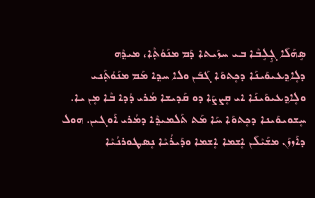ܣܱܗܰܠܰܐ ܓ݂ܱܠܱܒܶܐ ܒܝ ܚܙܰܝܬܐ ܕܰܡ ܡܢܰܘܳܬ݂ܶܐ، ܡܝܕ݂ܶܗ ܕܠܷܐܕ݂ܥܝܘܰܝܢܰܐ ܕܟܷܬܘܰܐ ܓܰܒܰܢ ܘܠܐ ܚܕ݂ܐ ܡܰܡ ܡܢܰܘܳܬ݂ܰܢܝ ܘܠܷܐܕ݂ܥܝܘܰܝܢܰܐ ܐܝ ܩܷܨܨܰܐ ܕܘ ܩܰܕܝܫܐ ܡܳܪܝ ܕܳܕܐ ܒܶܐ ܡܷܢ ܝܐ. ܚܷܫܘܝܘܰܝܢܐ ܕܟܷܬܘܰܐ ܚܰܐ ܡܰܬ ܬܰܠܡܝܕ݂ܶܐ ܕܡܳܪܝ ܐܰܘܓܝܢ. ܗܘܠ ܕܐܰܙܙܰܢ ܡܫܰܝܶܠܰܢ ܐܷܫܡܐ ܐܷܫܡܐ ܘܕܰܝܪܳܝܶܐ ܢܷܣܛܘܪܢܳܝܶܐ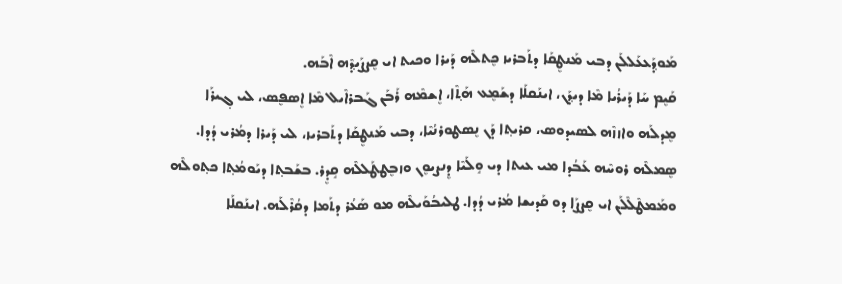ܡܰܘܕ݂ܰܥܥܰܠܠܰܢ ܕܒܝ ܡܰܢܛܷܩܰܐ ܕܬܰܒܪܝܙ ܟܷܬܠܶܗ ܕܰܝܪܐ ܘܟܝܬ ܐܝ ܩܷܨܨܰܝܕ݂ܶܗ ܐܶܒܰܗ.
ܩܰܝܷܡ ܚܰܐ ܕܰܝܪܳܝܐ ܡܶܐ ܕܝܕ݂ܰܢ، ܐܝܢܰܩܠܰܐ ܕܫܰܡܷܥ ܗܰܬ݂ܶܐ، ܐܷܫܡܶܗ ܪܰܒܰܢ ܓܰܒܪܐܶܝܠ ܡܶܐ ܐܷܣܦܷܣ، ܠܝ ܓ݂ܝܪܰܐ ܡܷܕܠܰܗ ܘܐܙܙܶܗ ܠܣܝܕܘܣ، ܩܪܝܬ݂ܐ ܕܰܢ ܢܷܣܛܘܪܢܳܝܶܐ، ܕܒܝ ܡܰܢܛܷܩܰܐ ܕܬܰܒܪܝܙ، ܠܝ ܕܰܝܪܐ ܕܡܳܪܝ ܕܳܕܐ. ܣܷܡܠܶܗ ܪܘܚܶܗ ܥܰܒܳܕܐ ܡܝ ܥܝܬܐ ܕܝ ܘܱܠܰܝܶܐ ܕܷܢܨܝܘܷܢ ܘܙܒܷܛܛܰܠܠܶܗ ܩܱܕܷܪ. ܒܫܰܒܬ݂ܐ ܕܝܰܘܡܳܬ݂ܐ ܟܬ݂ܘܠܶܗ ܘܡܰܡܛܶܠܶܠܰܢ ܐܝ ܩܷܨܨܰܐ ܕܘ ܩܰܕܝܫܐ ܡܳܪܝ ܕܳܕܐ. ܛܠܝܒܳܘܰܝܠܶܗ ܡܘ ܣܰܥܳܪ ܕܬܰܡܐ ܕܩܳܪܶܠܰܗ. ܐܝܢܰܩܠܰܐ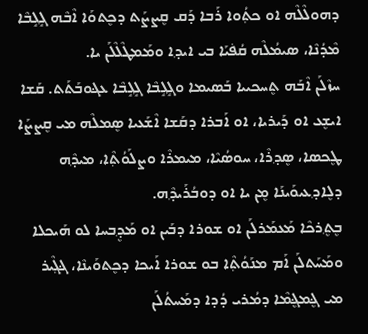ܕܗܘܠܶܠܶܗ ܐܘ ܟܬ݂ܳܘܐ ܪܰܒܐ ܕܰܩ ܩܷܨܨܰܬ ܕܟܷܬܘܰܐ ܐܶܒܶܗ ܓ݂ܱܠܱܒܶܐ ܡܶܕܳܢܶܐ، ܣܝܡܳܠܶܗ ܩܳܦ݁ܝܰܐ ܒܝ ܐܝܕ݂ܐ ܘܡܰܡܛܶܠܶܠܰܢ ܝܐ.
ܚܙܶܠܰܢ ܐܶܒܰܗ ܬܷܚܟܝܝܐ ܒܰܣܝܡܐ ܘܓ݂ܱܠܱܒܶܐ ܓ݂ܱܠܱܒܶܐ ܥܔܘܒܰܬܰܬ. ܩܰܫܐ ܐܝܫܷܥ ܐܘ ܕܰܝܪܝܐ، ܐܘ ܐܰܒܪܐ ܕܩܰܫܐ ܐܶܫܰܥܝܐ ܣܷܡܠܶܗ ܡܝ ܩܷܨܨܰܐ ܛܷܟܣܐ، ܣܷܕ݂ܪܶܐ، ܚܘܣܳܝܶܐ، ܡܝܡܪܶܐ ܘܨܠܰܘܳܬ݂ܶܐ، ܡܝܕ݂ܶܗ ܕܠܷܐܕ݂ܥܝܘܰܝܢܰܐ ܡܷܢ ܝܐ ܐܘ ܕܘܒܳܪܰܝܕ݂ܶܗ.
ܒܷܬ݂ܷܪܟܶܐ ܡܰܥܡܰܪܠܰܢ ܐܘ ܫܘܪܐ ܕܒܰܝܢ ܐܘ ܡܰܕ݂ܷܒܚܐ ܠܘ ܗܰܝܟܠܐ ܘܡܰܚܰܬܠܰܢ ܐܰܡ ܡܢܰܘܳܬ݂ܶܐ ܒܘ ܫܘܪܐ ܐܰܝܟܐ ܕܟܷܬܘܰܝܢܶܐ، ܔܓ݂ܶܝܪ ܡܝ ܔܷܡܔܷܡܶܐ ܕܡܳܪܝ ܕܳܕܐ ܕܡܰܚܬܳܠܰܢ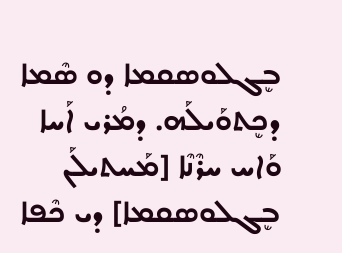ܒܷܓܠܘܣܩܡܐ ܕܘ ܣܶܡܐ ܕܟܷܬܘܰܝܠܰܗ. ܕܡܳܪܝ ܐܰܚܐ ܘܰܐܚ ܚܪܶܢܶܐ [ܡܰܚܬܝܠܰܢ ܒܷܓܠܘܣܩܡܐ] ܕܝ ܟܶܦܐ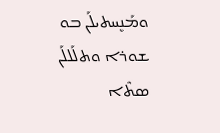ܘܡܰܢܷܚܬܝܠܰܢ ܒܘ ܫܘܪܐ ܘܬܠܰܠܠܰܢ ܣܬܶܐ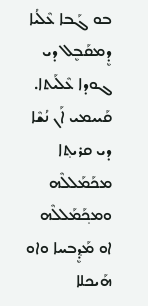ܒܘ ܓܰܒܐ ܥܶܠܳܝܐ ܕܷܡܩܰܒܷܠ ܕܝ ܓܘܕܐ ܥܶܠܰܝܬܐ.
ܩܰܝܝܡܝ ܐܰܢ ܢܳܫܶܐ ܕܝ ܩܪܝܬ݂ܐ ܡܟܰܡܰܠܠܶܗ ܘܡܟ݂ܰܡܰܠܠܶܗ ܐܘ ܡܰܕ݂ܷܒܚܐ ܘܐܘ ܗܰܝܟܠܐ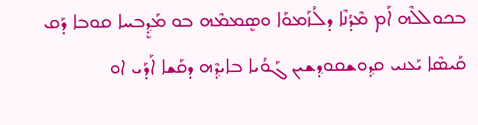ܒܟܘܠܠܶܗ ܐܰܡ ܡܶܕܳܢܶܐ ܕܠܳܙܰܡܘܰܐ ܘܣܷܡܡܶܗ ܒܘ ܡܰܕ݂ܷܒܚܐ ܩܘܒܐ ܕܰܩ ܩܰܝܣܶܐ ܝܰܥܢܝ ܩܕ݂ܘܫܩܘܕ݂ܫܝܢ ܓܰܘܳܝܐ ܒܐܝܕ݂ܶܗ ܕܩܰܫܐ ܐܰܕܰܝ ܐܘ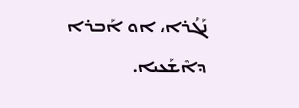ܢܰܓܳܪܐ، ܐܘ ܐܰܒܪܐ ܕܐܶܫܰܥܝܐ.